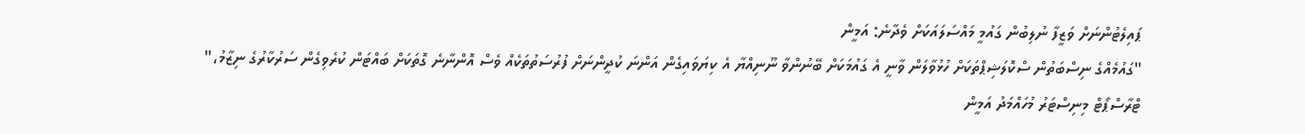ޕައިލެޓުންނަށް ވަޒީފާ ނުލިބުން ގައުމީ މައްސަލައަކަށް ވެދާނެ: އަމީން
"ގައުމެއްގެ ނިސްބަތުން ސްކޮލަޝިޕްތަކަށް ހުޅުވާލަން ވާނީ އެ ގައުމަކަށް ބޭނުންވާ ނޫނިއްޔާ އެ ކިޔަވައިގެން އަންނަ ކުދީންނަށް ފުރުސަތުތަކެއް ވެސް އޮންނާނެ ގޮތަކަށް ބައްޓަން ކުރެވިގެން ސަރުކާރުގެ ނިޒާމު،"
ޓްރާސްޕޯޓް މިނިސްޓަރު މުހައްމަދު އަމީން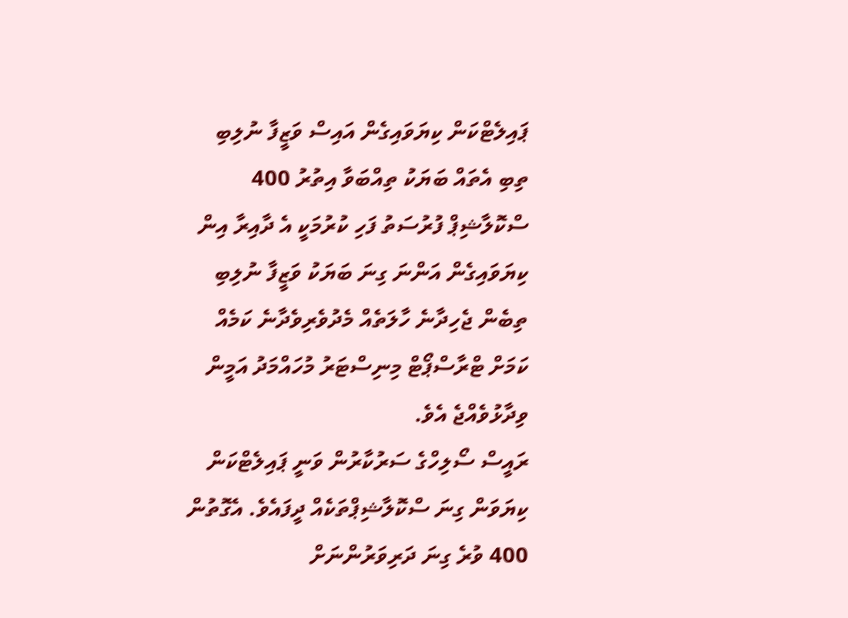ޕައިލެޓްކަން ކިޔަވައިގެން އައިސް ވަޒީފާ ނުލިބި ތިބި އެތައް ބަޔަކު ތިއްބަވާ އިތުރު 400 ސްކޮލާޝިޕް ފުރުސަތު ފަހި ކުރުމަކީ އެ ދާއިރާ އިން ކިޔަވައިގެން އަންނަ ގިނަ ބަޔަކު ވަޒީފާ ނުލިބި ތިބެން ޖެހިދާނެ ހާލަތެއް މެދުވެރިވެދާނެ ކަމެއް ކަމަށް ޓްރާސްޕޯޓް މިނިސްޓަރު މުހައްމަދު އަމީން ވިދާޅުވެއްޖެ އެވެ.
ރައީސް ސޯލިހްގެ ސަރުކާރުން ވަނީ ޕައިލެޓްކަން ކިޔަވަން ގިނަ ސްކޮލާޝިޕްތަކެއް ދީފައެވެ. އެގޮތުން 400 ވުރެ ގިނަ ދަރިވަރުންނަށް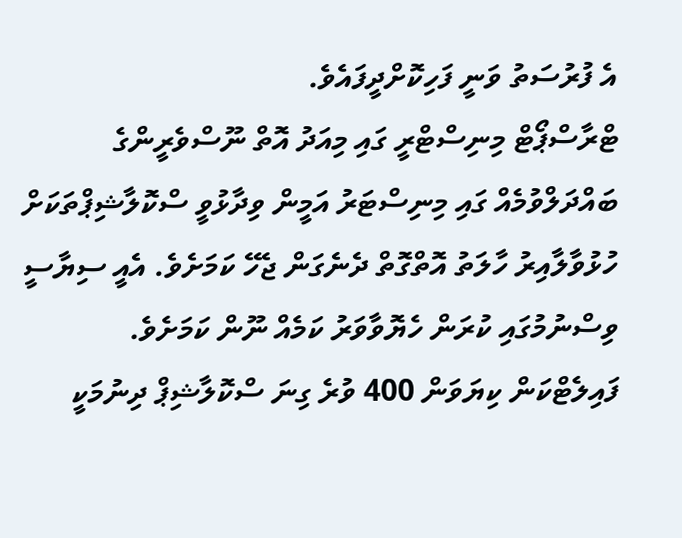އެ ފުރުސަތު ވަނީ ފަހިކޮށްދީފައެވެ.
ޓްރާސްޕޯޓް މިނިސްޓްރީ ގައި މިއަދު އޮތް ނޫސްވެރީންގެ ބައްދަލްވުމެއް ގައި މިނިސްޓަރު އަމީން ވިދާޅުވީ ސްކޮލާޝިޕްތަކަށް ހުޅުވާލާއިރު ހާލަތު އޮތްގޮތް ދެނެގަން ޖެހޭ ކަމަށެވެ. އެއީ ސިޔާސީ ވިސްނުމުގައި ކުރަން ހެޔޮވާވަރު ކަމެއް ނޫން ކަމަށެވެ.
ފައިލެޓްކަން ކިޔަވަން 400 ވުރެ ގިނަ ސްކޮލާޝިޕް ދިނުމަކީ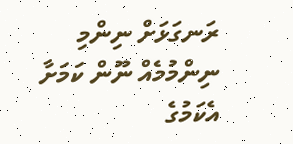ރަނގަޅަށް ނިންމި ނިންމުމެއް ނޫން ކަމަށާ އެކަމުގެ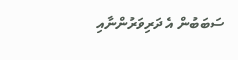ސަބަބުން އެ ދަރިވަރުންނާއި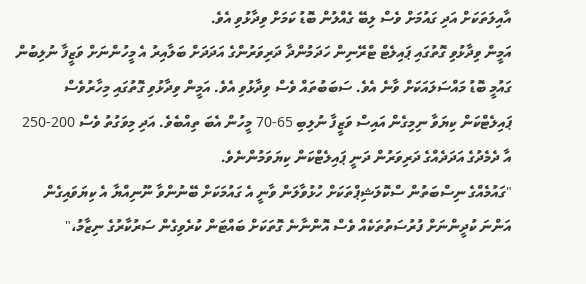އާއިލަތަކަށް އަދި ގައުމަށް ވެސް ލިބޭ ގެއްލުން ބޮޑު ކަމަށް ވިދާޅުވި އެވެ.
އަމީން ވިދާޅުވި ގޮތުގައި ޕައިލެޓް ޓްރޭނިން ހަދަމުންދާ ދަރިވަރުންގެ އަދަދަށް ބަލާއިރު އެ މީހުންނަށް ވަޒީފާ ނުލިބުން ގައުމީ ބޮޑު މައްސަލައަކަށް ވާނެ އެވެ. ސަބަބުތައް ވެސް ވިދާޅުވި އެވެ. އަމީން ވިދާޅުވި ގޮތުގައި މިހާރުވެސް ޕައިލެޓްކަން ކިޔަވާ ނިމިގެން އައިސް ވަޒީފާ ނުލިބި 65-70 މީހުން އެބަ ތިއްބެވެ. އަދި މިވަގުތު ވެސް 200-250 އާ ދެމެދުގެ އަދަދެއްގެ ދަރިވަރުން ދަނީ ޕައިލެޓްކަން ކިޔަވަމުންނެވެ.
"ގައުމެއްގެ ނިސްބަތުން ސްކޮލަޝިޕްތަކަށް ހުޅުވާލަން ވާނީ އެ ގައުމަކަށް ބޭނުންވާ ނޫނިއްޔާ އެ ކިޔަވައިގެން އަންނަ ކުދީންނަށް ފުރުސަތުތަކެއް ވެސް އޮންނާނެ ގޮތަކަށް ބައްޓަން ކުރެވިގެން ސަރުކާރުގެ ނިޒާމު،"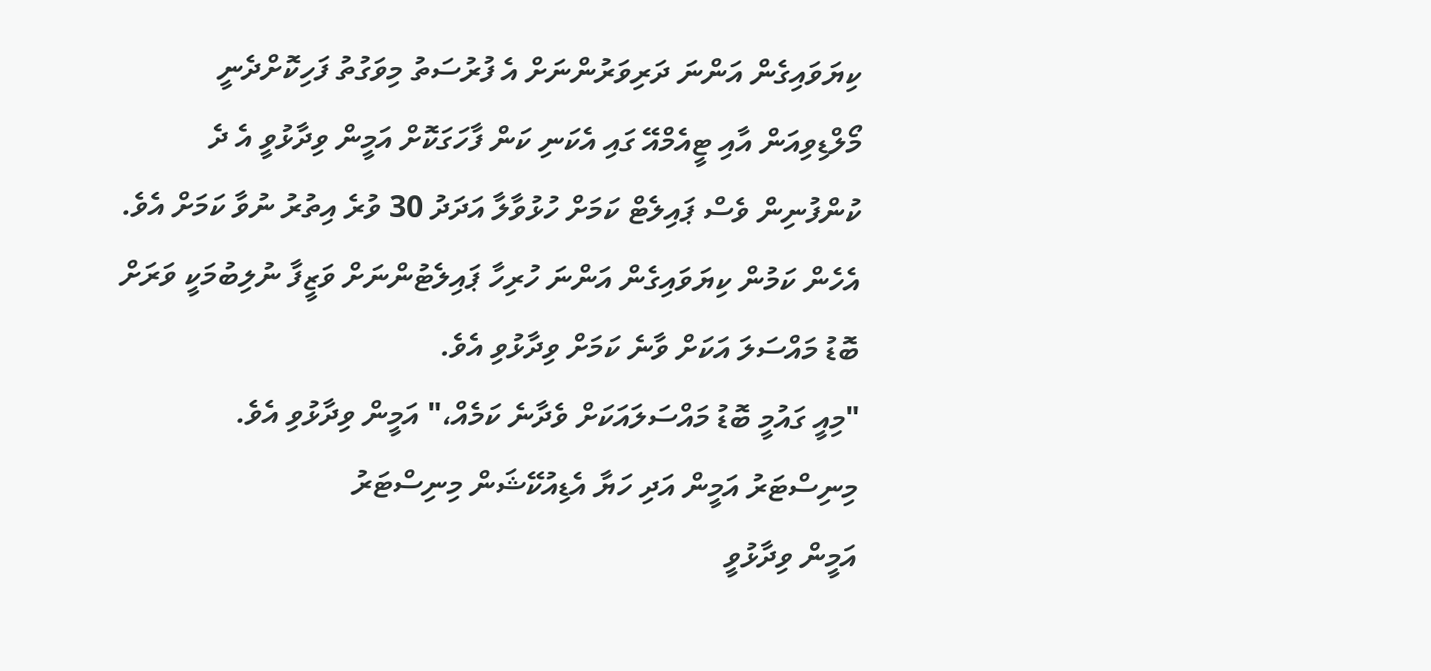ކިޔަވައިގެން އަންނަ ދަރިވަރުންނަށް އެ ފުރުސަތު މިވަގުތު ފަހިކޮށްދެނީ މޯލްޑިވިއަން އާއި ޓީއެމްއޭ ގައި އެކަނި ކަން ފާހަގަކޮށް އަމީން ވިދާޅުވީ އެ ދެ ކުންފުނިން ވެސް ޕައިލެޓް ކަމަށް ހުޅުވާލާ އަދަދު 30 ވުރެ އިތުރު ނުވާ ކަމަށް އެވެ. އެހެން ކަމުން ކިޔަވައިގެން އަންނަ ހުރިހާ ޕައިލެޓުންނަށް ވަޒީފާ ނުލިބުމަކީ ވަރަށް ބޮޑު މައްސަލަ އަކަށް ވާނެ ކަމަށް ވިދާޅުވި އެވެ.
"މިއީ ގައުމީ ބޮޑު މައްސަލައަކަށް ވެދާނެ ކަމެއް،" އަމީން ވިދާޅުވި އެވެ.
މިނިސްޓަރު އަމީން އަދި ހަޔާ އެޑިއުކޭޝަން މިނިސްޓަރު
އަމީން ވިދާޅުވީ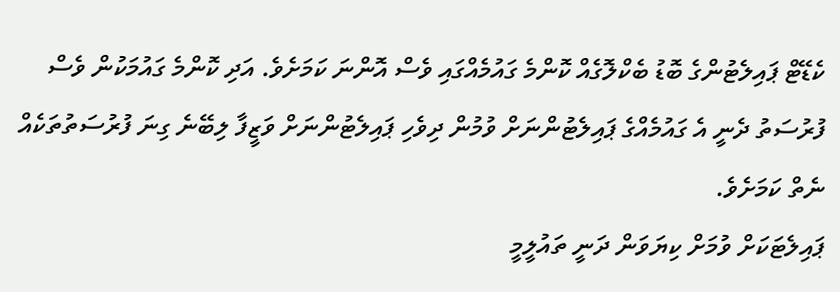ކެޑޭޓް ޕައިލެޓުންގެ ބޮޑު ބެކްލޮގެއް ކޮންމެ ގައުމެއްގައި ވެސް އޮންނަ ކަމަށެވެ. އަދި ކޮންމެ ގައުމަކުން ވެސް ފުރުސަތު ދެނީ އެ ގައުމެއްގެ ޕައިލެޓުންނަށް ވުމުން ދިވެހި ޕައިލެޓުންނަށް ވަޒީފާ ލިބޭނެ ގިނަ ފުރުސަތުތަކެއް ނެތް ކަމަށެވެ.
ޕައިލެޓަކަށް ވުމަށް ކިޔަވަން ދަނީ ތައުލީމީ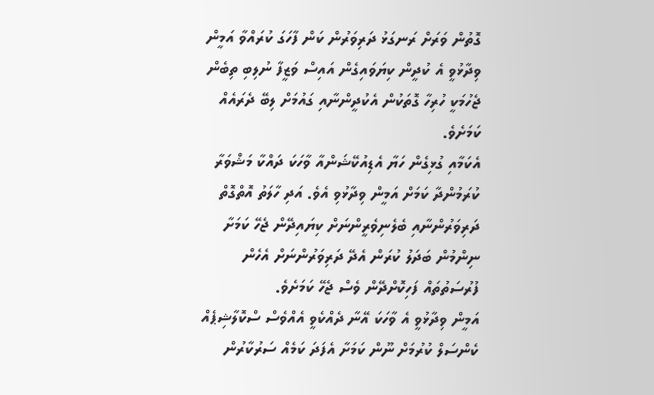ގޮތުން ވަރަށް ރަނގަޅު ދަރިވަރުން ކަން ފާހަގަ ކުރައްވާ އަމީން ވިދާޅުވީ އެ ކުދީން ކިޔަވައިގެން އައިސް ވަޒީފާ ނުލިބި ތިބެން ޖެހުމަކީ ހުރިހާ ގޮތަކުން އެކުދީންނާއި ގައުމަށް ލިބޭ ދެރައެއް ކަމަށެވެ.
އެކަމާއި ގުޅިގެން ހަޔާ އެޑިއުކޭޝަންއާ ވާހަކަ ދައްކާ މަޝްވަރާ ކުރަމުންދާ ކަމަށް އަމީން ވިދާޅުވި އެވެ. އަދި ހާލަތު އޮތްގޮތް ދަރިވަރުންނާއި ބެލެނިވެރީންނަށް ކިޔައިދޭން ޖެހޭ ކަމަށާ ނިންމުން ބަދަލު ކުރަން އެދޭ ދަރިވަރުންނަށް އެހެން ފުރުސަތުތައް ފަހިކޮށްދޭން ވެސް ޖެހޭ ކަމަށެވެ.
އަމީން ވިދާޅުވީ އެ ވާހަކަ އޭނާ ދެއްކެވީ އެއްވެސް ސްކޮލާޝިޕެއް ކެންސަލް ކުރުމަށް ނޫން ކަމަށާ އެފަދަ ކަމެއް ސަރުކާރުން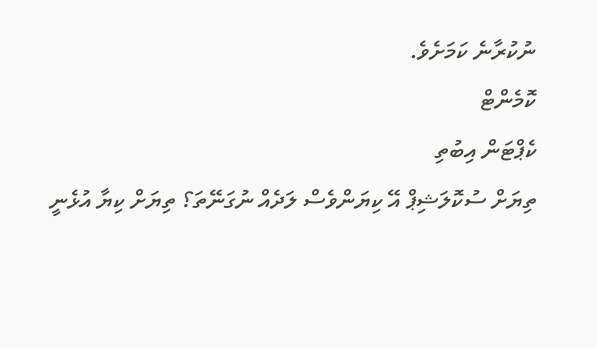ނުކުރާނެ ކަމަށެވެ.
ކޮމެންޓް
ކެޕްޓަން އިބުތި
ތިޔަށް ސުކޮލަޝިޕް އޭ ކިޔަންވެސް ލަދެއް ނުގަނޭތަ؟ ތިޔަށް ކިޔާ އުޅެނީ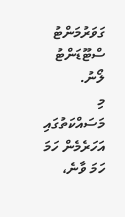ގަވަރުމަންޓު ސްޓޫޑަންޓު ލޯނު.
މި މަސައްކަތުގައި އަހަރެމެން ހަމަ ހަމަ ވާނެ،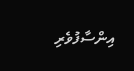އިންސާފުވެރި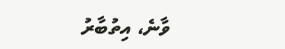ވާނެ، އިތުބާރު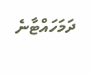ދަމަހައްޓާނެ